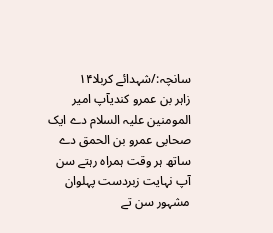سانچہ:/شہدائے کربلا۱۴
زاہر بن عمرو کندیآپ امیر المومنین علیہ السلام دے ایک صحابی عمرو بن الحمق دے ساتھ ہر وقت ہمراہ رہتے سن آپ نہایت زبردست پہلوان مشہور سن تے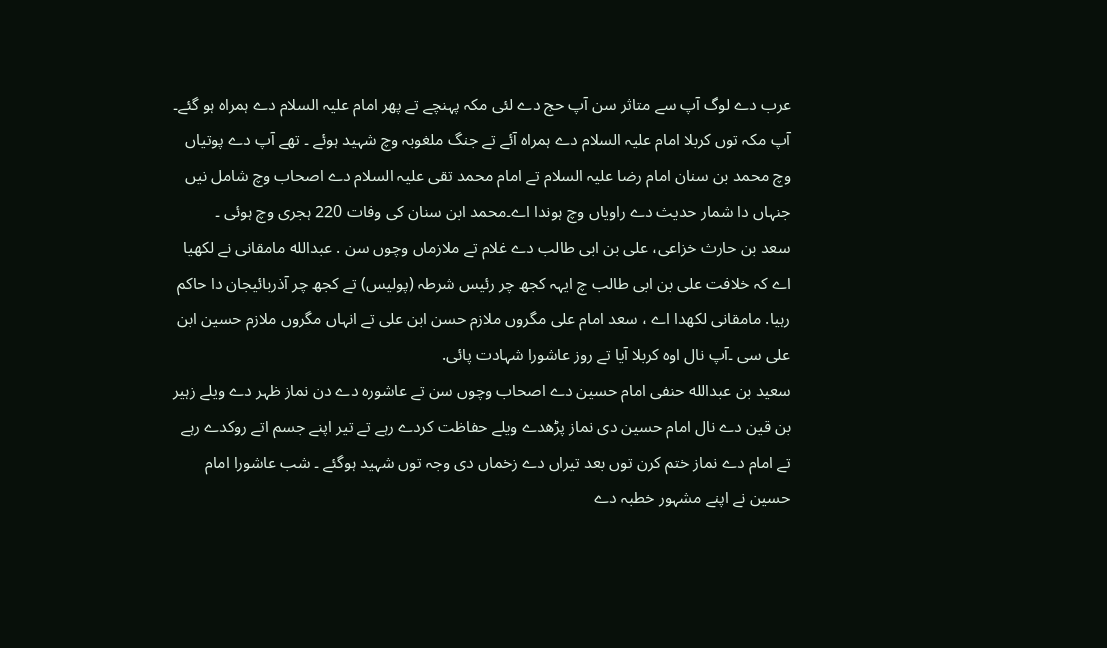عرب دے لوگ آپ سے متاثر سن آپ حج دے لئی مکہ پہنچے تے پھر امام علیہ السلام دے ہمراہ ہو گئے۔ آپ مکہ توں کربلا امام علیہ السلام دے ہمراہ آئے تے جنگ ملغوبہ وچ شہید ہوئے ۔ تھے آپ دے پوتیاں وچ محمد بن سنان امام رضا علیہ السلام تے امام محمد تقی علیہ السلام دے اصحاب وچ شامل نیں جنہاں دا شمار حدیث دے راویاں وچ ہوندا اے۔محمد ابن سنان کی وفات 220 ہجری وچ ہوئی ۔
سعد بن حارث خزاعی، علی بن ابی طالب دے غلام تے ملازماں وچوں سن . عبدالله مامقانی نے لکھیا اے کہ خلافت علی بن ابی طالب چ ایہہ کجھ چر رئیس شرطہ (پولیس) تے کجھ چر آذربائیجان دا حاکم رہیا. مامقانی لکھدا اے ، سعد امام علی مگروں ملازم حسن ابن علی تے انہاں مگروں ملازم حسین ابن علی سی ۔آپ نال اوہ کربلا آیا تے روز عاشورا شہادت پائی.
سعید بن عبدالله حنفی امام حسین دے اصحاب وچوں سن تے عاشورہ دے دن نماز ظہر دے ویلے زہیر بن قین دے نال امام حسین دی نماز پڑھدے ویلے حفاظت کردے رہے تے تیر اپنے جسم اتے روکدے رہے تے امام دے نماز ختم کرن توں بعد تیراں دے زخماں دی وجہ توں شہید ہوگئے ۔ شب عاشورا امام حسین نے اپنے مشہور خطبہ دے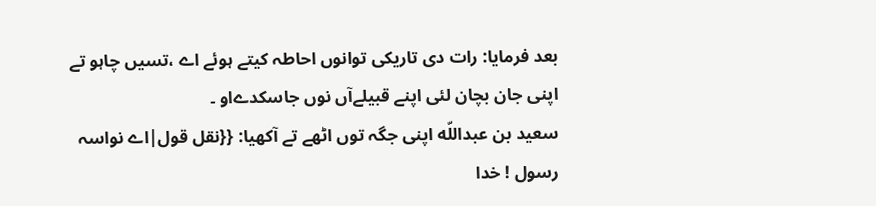بعد فرمایا: رات دی تاریکی توانوں احاطہ کیتے ہوئے اے ،تسیں چاہو تے اپنی جان بچان لئی اپنے قبیلےآں نوں جاسکدےاو ۔
سعيد بن عبداللّه اپنی جگہ توں اٹھے تے آکھیا: {{نقل قول|اے نواسہ رسول ! خدا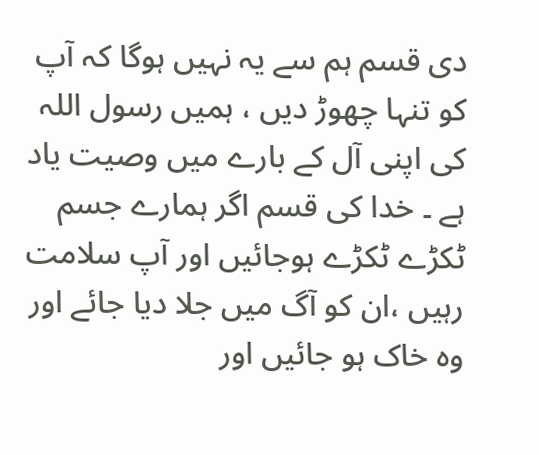دی قسم ہم سے یہ نہیں ہوگا کہ آپ کو تنہا چھوڑ دیں ، ہمیں رسول اللہ کی اپنی آل کے بارے میں وصیت یاد ہے ۔ خدا کی قسم اگر ہمارے جسم ٹکڑے ٹکڑے ہوجائیں اور آپ سلامت رہیں ،ان کو آگ میں جلا دیا جائے اور وہ خاک ہو جائیں اور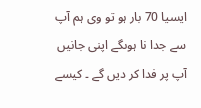ایسیا 70 بار ہو تو وی ہم آپ سے جدا نا ہوںگے اپنی جانیں آپ پر فدا کر دیں گے ۔ کیسے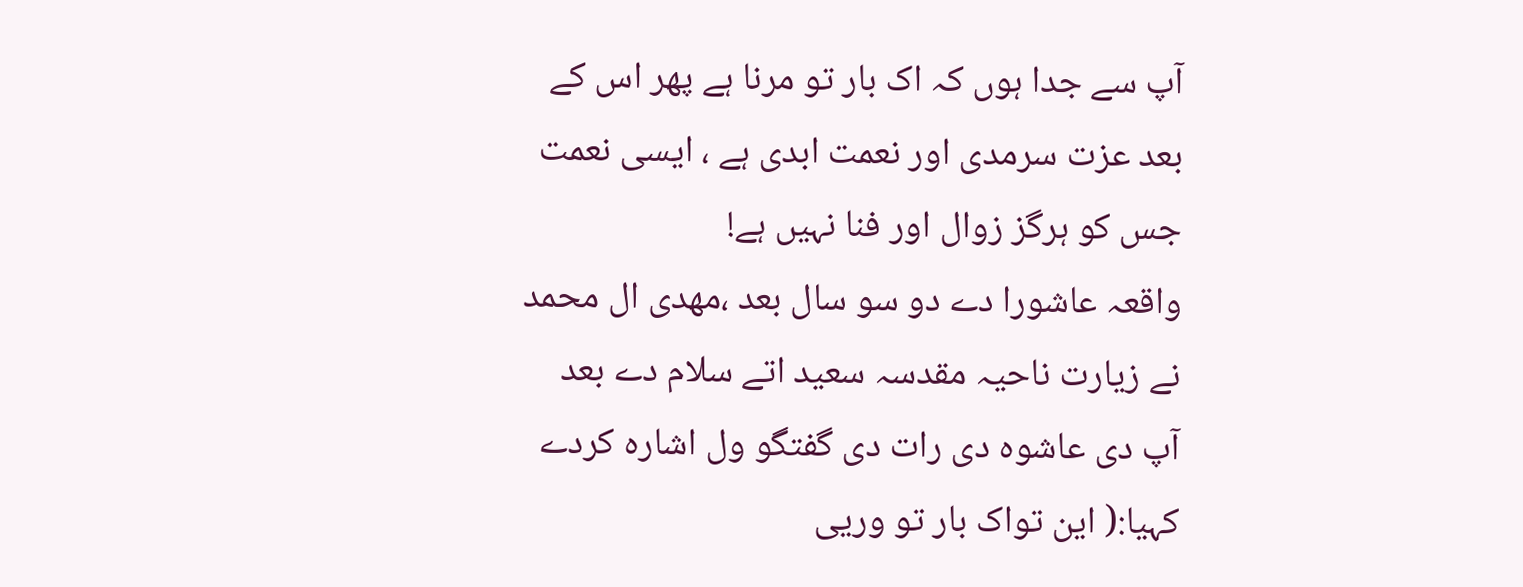آپ سے جدا ہوں کہ اک بار تو مرنا ہے پھر اس کے بعد عزت سرمدی اور نعمت ابدی ہے ، ایسی نعمت جس کو ہرگز زوال اور فنا نہیں ہے!
واقعہ عاشورا دے دو سو سال بعد ،مهدی ال محمد نے زیارت ناحیہ مقدسہ سعید اتے سلام دے بعد آپ دی عاشوہ دی رات دی گفتگو ول اشارہ کردے کہیا:( این تواک بار تو وریی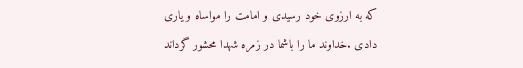که به ارزوی خود رسیدی و امامت را مواساه و یاری دادی .خداوند ما را باشما در زمره شهدا محشور گرداند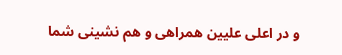و در اعلی علیین همراهی و هم نشینی شما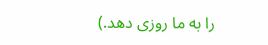را به ما روزی دهد.)